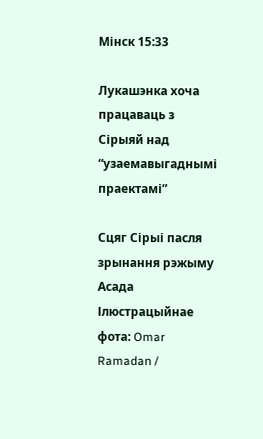Мінск 15:33

Лукашэнка хоча працаваць з Сірыяй над “узаемавыгаднымі праектамі”

Сцяг Сірыі пасля зрынання рэжыму Асада
Ілюстрацыйнае фота: Omar Ramadan /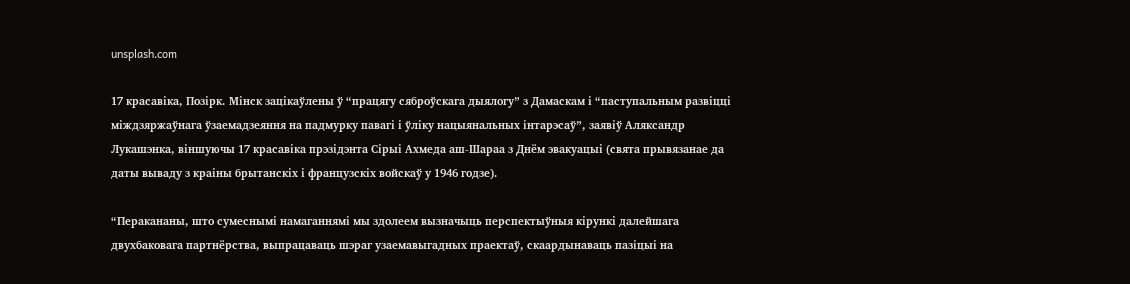unsplash.com

17 красавіка, Позірк. Мінск зацікаўлены ў “працягу сяброўскага дыялогу” з Дамаскам і “паступальным развіцці міждзяржаўнага ўзаемадзеяння на падмурку павагі і ўліку нацыянальных інтарэсаў”, заявіў Аляксандр Лукашэнка, віншуючы 17 красавіка прэзідэнта Сірыі Ахмеда аш-Шараа з Днём эвакуацыі (свята прывязанае да даты вываду з краіны брытанскіх і французскіх войскаў у 1946 годзе).

“Перакананы, што сумеснымі намаганнямі мы здолеем вызначыць перспектыўныя кірункі далейшага двухбаковага партнёрства, выпрацаваць шэраг узаемавыгадных праектаў, скаардынаваць пазіцыі на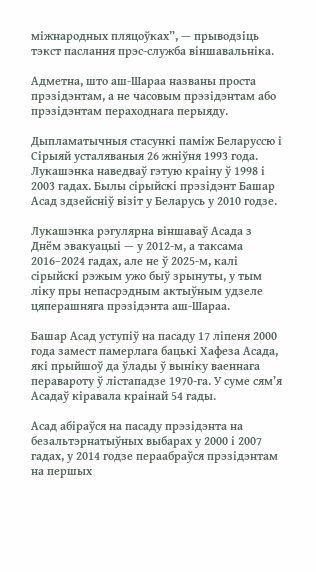міжнародных пляцоўках”, — прыводзіць тэкст паслання прэс-служба віншавальніка.

Адметна, што аш-Шараа названы проста прэзідэнтам, а не часовым прэзідэнтам або прэзідэнтам пераходнага перыяду.

Дыпламатычныя стасункі паміж Беларуссю і Сірыяй усталяваныя 26 жніўня 1993 года. Лукашэнка наведваў гэтую краіну ў 1998 і 2003 гадах. Былы сірыйскі прэзідэнт Башар Асад здзейсніў візіт у Беларусь у 2010 годзе.

Лукашэнка рэгулярна віншаваў Асада з Днём эвакуацыі — у 2012-м, а таксама 2016–2024 гадах, але не ў 2025-м, калі сірыйскі рэжым ужо быў зрынуты, у тым ліку пры непасрэдным актыўным удзеле цяперашняга прэзідэнта аш-Шараа.

Башар Асад уступіў на пасаду 17 ліпеня 2000 года замест памерлага бацькі Хафеза Асада, які прыйшоў да ўлады ў выніку ваеннага перавароту ў лістападзе 1970-га. У суме сям’я Асадаў кіравала краінай 54 гады.

Асад абіраўся на пасаду прэзідэнта на безальтэрнатыўных выбарах у 2000 і 2007 гадах, у 2014 годзе пераабраўся прэзідэнтам на першых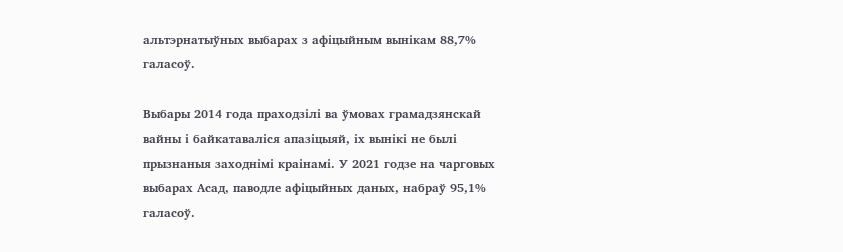альтэрнатыўных выбарах з афіцыйным вынікам 88,7% галасоў.

Выбары 2014 года праходзілі ва ўмовах грамадзянскай вайны і байкатаваліся апазіцыяй, іх вынікі не былі прызнаныя заходнімі краінамі. У 2021 годзе на чарговых выбарах Асад, паводле афіцыйных даных, набраў 95,1% галасоў.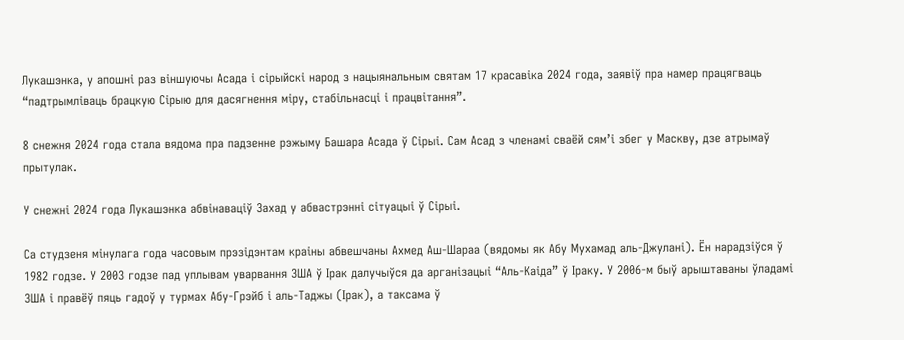Лукашэнка, у апошні раз віншуючы Асада і сірыйскі народ з нацыянальным святам 17 красавіка 2024 года, заявіў пра намер працягваць “падтрымліваць брацкую Сірыю для дасягнення міру, стабільнасці і працвітання”.

8 снежня 2024 года стала вядома пра падзенне рэжыму Башара Асада ў Сірыі. Сам Асад з членамі сваёй сям’і збег у Маскву, дзе атрымаў прытулак.

У снежні 2024 года Лукашэнка абвінаваціў Захад у абвастрэнні сітуацыі ў Сірыі.

Са студзеня мінулага года часовым прэзідэнтам краіны абвешчаны Ахмед Аш-Шараа (вядомы як Абу Мухамад аль-Джулані). Ён нарадзіўся ў 1982 годзе. У 2003 годзе пад уплывам уварвання ЗША ў Ірак далучыўся да арганізацыі “Аль-Каіда” ў Іраку. У 2006-м быў арыштаваны ўладамі ЗША і правёў пяць гадоў у турмах Абу-Грэйб і аль-Таджы (Ірак), а таксама ў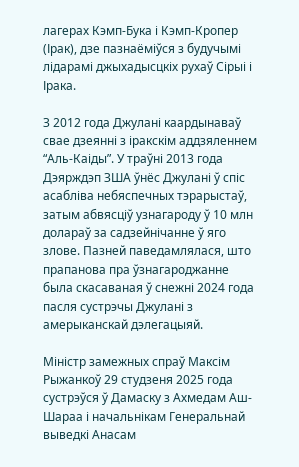лагерах Кэмп-Бука і Кэмп-Кропер (Ірак), дзе пазнаёміўся з будучымі лідарамі джыхадысцкіх рухаў Сірыі і Ірака.

З 2012 года Джулані каардынаваў свае дзеянні з іракскім аддзяленнем “Аль-Каіды”. У траўні 2013 года Дэярждэп ЗША ўнёс Джулані ў спіс асабліва небяспечных тэрарыстаў, затым абвясціў узнагароду ў 10 млн долараў за садзейнічанне ў яго злове. Пазней паведамлялася, што прапанова пра ўзнагароджанне была скасаваная ў снежні 2024 года пасля сустрэчы Джулані з амерыканскай дэлегацыяй.

Міністр замежных спраў Максім Рыжанкоў 29 студзеня 2025 года сустрэўся ў Дамаску з Ахмедам Аш-Шараа і начальнікам Генеральнай выведкі Анасам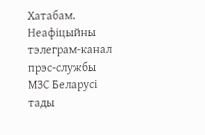Хатабам. Неафіцыйны тэлеграм-канал прэс-службы МЗС Беларусі тады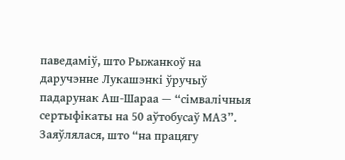паведаміў, што Рыжанкоў на даручэнне Лукашэнкі ўручыў падарунак Аш-Шараа — “сімвалічныя сертыфікаты на 50 аўтобусаў МАЗ”. Заяўлялася, што “на працягу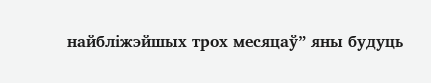найбліжэйшых трох месяцаў” яны будуць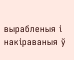вырабленыя і накіраваныя ў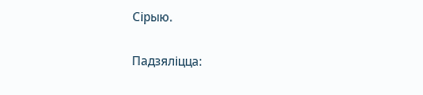Сірыю.

Падзяліцца: